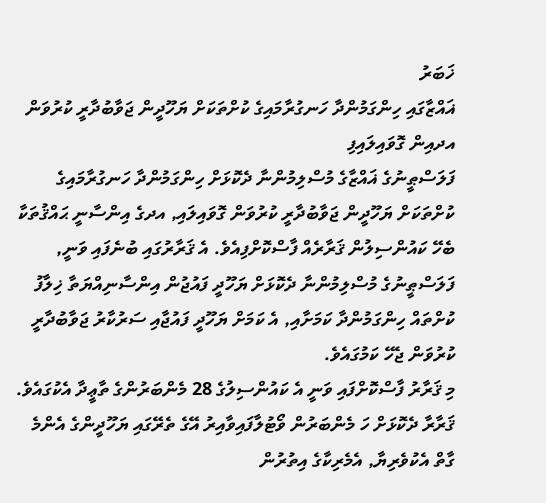ޚަބަރު
ޣައްޒާގައި ހިންގަމުންދާ ހަނގުރާމައިގެ ކުށްތަކަށް ޔަހޫދީން ޖަވާބުދާރީ ކުރުވަން އދއިން ގޮވައިލައިފި
ފަލަސްޠީނުގެ ޣައްޒާގެ މުސްލިމުންނާ ދެކޮޅަށް ހިންގަމުންދާ ހަނގުރާމައިގެ ކުށްތަކަށް ޔަހޫދީން ޖަވާބުދާރީ ކުރުވަން ގޮވައިލައި, އދގެ އިންސާނީ ޙައްޤުތަކާ ބެހޭ ކައުންސިލުން ޤަރާރެއް ފާސްކޮށްފިއެވެ. އެ ޤަރާރުގައި ބުނެފައި ވަނީ, ފަލަސްޠީނުގެ މުސްލިމުންނާ ދެކޮޅަށް ޔަހޫދީ ފައުޖުން އިންސާނިއްޔަތާ ޚިލާފު ކުށްތައް ހިންގަމުންދާ ކަމަށާއި, އެ ކަމަށް ޔަހޫދީ ފައުޖާއި ސަރުކާރު ޖަވާބުދާރީ ކުރުވަން ޖެހޭ ކަމުގައެވެ.
މި ޤަރާރު ފާސްކޮށްފައި ވަނީ އެ ކައުންސިލުގެ 28 މެންބަރުންގެ ތާޢީދާ އެކުގައެވެ. ޤަރާރާ ދެކޮޅަށް ހަ މެންބަރުން ވޯޓުލާފައިވާއިރު އޭގެ ތެރޭގައި ޔަހޫދީންގެ އެންމެ ގާތް އެކުވެރިޔާ, އެމެރިކާގެ އިތުރުން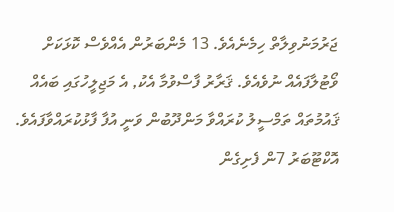ޖަރުމަނުވިލާތް ހިމެނެއެވެ. 13 މެންބަރުން އެއްވެސް ކޮޅަކަށް ވޯޓުލާފައެއް ނުވެއެވެ. ޤަރާރު ފާސްވުމާ އެކު, އެ މަޖިލީހުގައި ބައެއް ޤައުމުތައް ތަމްސީލު ކުރައްވާ މަންދޫބުން ވަނީ އުފާ ފާޅުކުރައްވާފައެވެ.
އޮކްޓޫބަރު 7ން ފެށިގެން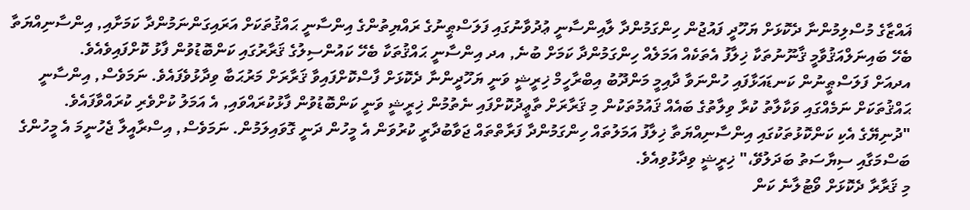ޣައްޒާގެ މުސްލިމުންނާ ދެކޮޅަށް ޔަހޫދީ ފައުޖުން ހިންގަމުންދާ ލާއިންސާނީ ޢުދުވާނުގައި ފަލަސްޠީނުގެ ރައްޔިތުންގެ އިންސާނީ ޙައްޤުތަކަށް އަރައިގަންނަމުންދާ ކަމަށާއި, އިންސާނިއްޔަތާ ބެހޭ ބައިނަލްއަޤުވާމީ ޤާނޫނުތަކާ ޚިލާފު އެތަކެއް އަމަލެއް ހިންގަމުންދާ ކަމަށް ބުނެ, އދ އިންސާނީ ޙައްޤުތަކާ ބެހޭ ކައުންސިލުގެ ޤަރާރުގައި ކަންބޮޑުވުން ފާޅު ކޮށްފައިވެއެވެ.
އދއަށް ފަލަސްޠީނުން ކަނޑައަޅާފައި ހުންނަވާ ދާއިމީ މަންދޫބު އިބްރާހީމް ޚިރީޝީ ވަނީ ޔަހޫދީންނާ ދެކޮޅަށް ފާސްކޮށްފައިވާ ޤަރާރަށް މަރުޙަބާ ވިދާޅުވެފައެވެ. ނަމަވެސް, އިންސާނީ ޙައްޤުތަކަށް ނަމެއްގައި ވަކާލާތު ކުރާ ވިލާތުގެ ބައެއް ޤައުމުތަކުން މި ޤަރާރަށް ތާޢީދުކޮށްފައި ނެތުމުން ޚިރީޝީ ވަނީ ކަންބޮޑުވުން ފާޅުކުރައްވައި, އެ އަމަލު ކުށްވެރި ކުރައްވާފައެވެ.
"ދުނިޔޭގެ އެކި ކަންކޮޅުތަކުގައި އިންސާނިއްޔަތާ ޚިލާފު އަމަލުތައް ހިންގަމުންދާ ފަރާތްތައް ޖަވާބުދާރީ ކުރުވަން އެ މީހުން ދަނީ ގޮވައިލަމުން. ނަމަވެސް, އިސްރާއީލާ ޖެހުނީމަ އެ މީހުންގެ ބަސްމަގާއި ސިޔާސަތު ބަދަލުވޭ،" ޚިރީޝީ ވިދާޅުވިއެވެ.
މި ޤަރާރާ ދެކޮޅަށް ވޯޓުލާނެ ކަން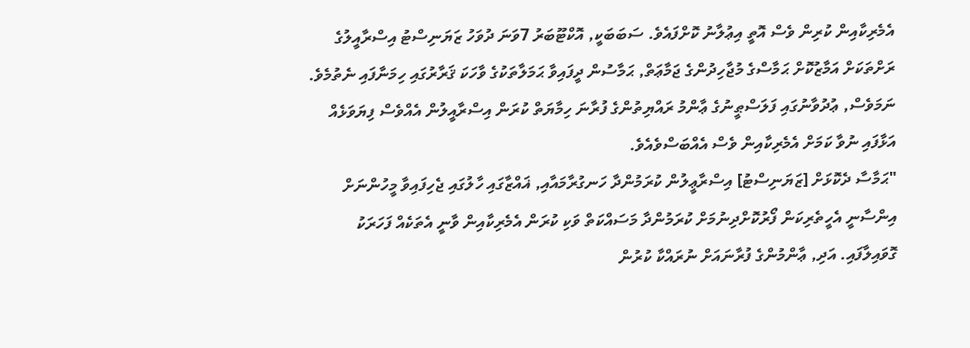އެމެރިކާއިން ކުރިން ވެސް އޮތީ އިޢުލާނު ކޮށްފައެވެ. ސަބަބަކީ, އޮކްޓޫބަރު 7ވަނަ ދުވަހު ޒަޔަނިސްޓު އިސްރާއީލުގެ ރަށްތަކަށް އަމާޒުކޮށް ޙަމާސްގެ މުޖާހިދުންގެ ޖަމާޢަތް, ޙަމާސުން ދީފައިވާ ޙަމަލާތަކުގެ ވާހަކަ ޤަރާރުގައި ހިމަނާފައި ނެތުމެވެ. ނަމަވެސް, ޢުދުވާނުގައި ފަލަސްޠީނުގެ ޢާންމު ރައްޔިތުންގެ ފުރާނަ ހިމާޔަތް ކުރަން އިސްރާއީލުން އެއްވެސް ފިޔަވަޅެއް އަޅާފައި ނުވާ ކަމަށް އެމެރިކާއިން ވެސް އެއްބަސްވެއެވެ.
"ޙަމާސާ ދެކޮޅަށް [ޒަޔަނިސްޓު] އިސްރާޢީލުން ކުރަމުންދާ ހަނގުރާމައާއި, ޣައްޒާގައި ހާލުގައި ޖެހިފައިވާ މީހުންނަށް އިންސާނީ އެހީތެރިކަން ފޯރުކޮށްދިނުމަށް ކުރަމުންދާ މަސައްކަތް ވަކި ކުރަން އެމެރިކާއިން ވާނީ އެތަކެއް ފަހަރަކު ގޮވައިލާފައި. އަދި, ޢާންމުންގެ ފުރާނައަށް ނުރައްކާ ކުރުން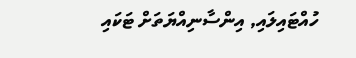ހުއްޓައިލައި, އިންސާނިއްޔަތަށް ޓަކައި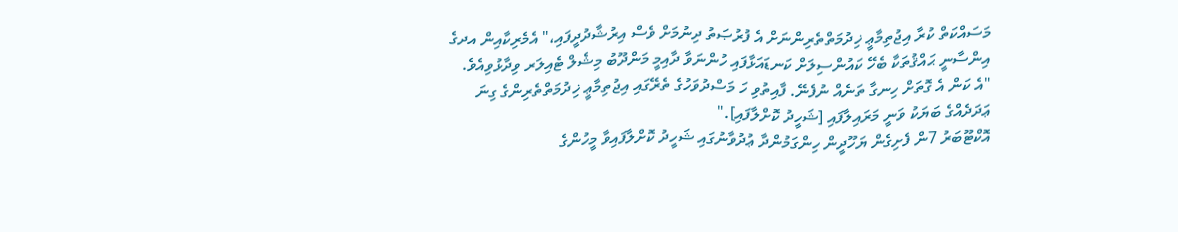މަސައްކަތް ކުރާ އިޖުތިމާޢީ ޚިދުމަތްތެރިންނަށް އެ ފުރުޞަތު ދިނުމަށް ވެސް އިރުޝާދުދީފައި،" އެމެރިކާއިން އދގެ އިންސާނީ ޙައްޤުތަކާ ބެހޭ ކައުންސިލަށް ކަނޑައަޅާފައި ހުންނަވާ ދާއިމީ މަންދޫބު މިޝެލް ޓެއިލަރ ވިދާޅުވިއެވެ.
"އެ ކަން އެ ގޮތަށް ހިނގާ ތަނެއް ނުފެނޭ. ފާއިތުވި ހަ މަސްދުވަހުގެ ތެރޭގައި އިޖުތިމާޢީ ޚިދުމަތްތެރިންގެ ގިނަ ޢަދަދެއްގެ ބަޔަކު ވަނީ މަރައިލާފައި [ޝަހީދު ކޮށްލާފައި]."
އޮކްޓޫބަރު 7ން ފެށިގެން ޔަހޫދީން ހިންގަމުންދާ ޢުދުވާނުގައި ޝަހީދު ކޮށްލާފައިވާ މީހުންގެ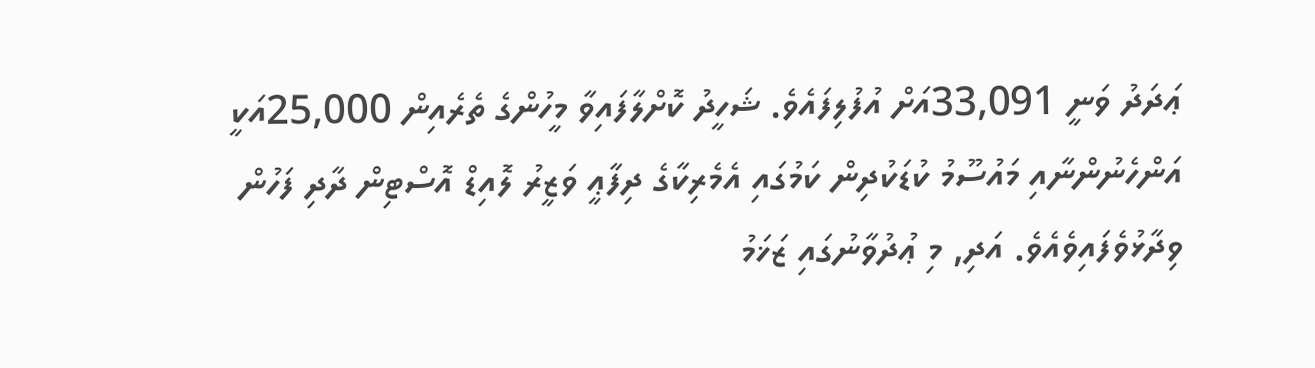ޢަދަދު ވަނީ 33,091އަށް އުފުލިފައެވެ. ޝަހީދު ކޮށްލާފައިވާ މީހުންގެ ތެރެއިން 25,000އަކީ އަންހެނުންނާއި މައުސޫމު ކުޑަކުދިން ކަމުގައި އެމެރިކާގެ ދިފާޢީ ވަޒީރު ލޮއިޑް އޮސްޓިން ދާދި ފަހުން ވިދާޅުވެފައިވެއެވެ. އަދި, މި ޢުދުވާނުގައި ޒަޚަމު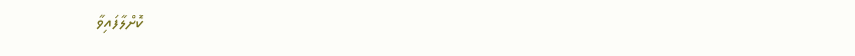ކޮށްލާފައިވާ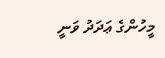މީހުންގެ ޢަދަދު ވަނީ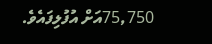75,750އަށް އުފުލިފައެވެ.